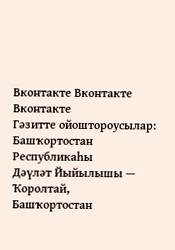Вконтакте Вконтакте Вконтакте
Гәзитте ойоштороусылар:
Башҡортостан Республикаһы
Дәүләт Йыйылышы — Ҡоролтай,
Башҡортостан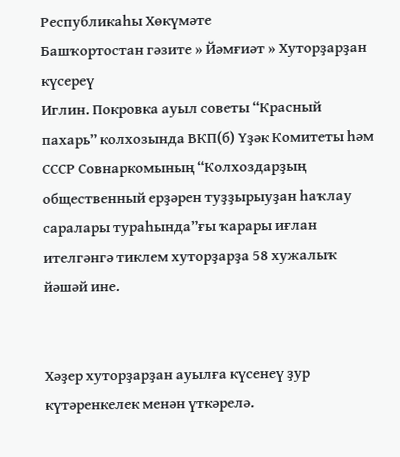Республикаһы Хөкүмәте
Башҡортостан гәзите » Йәмғиәт » Хуторҙарҙан күсереү
Иглин. Покровка ауыл советы “Красный пахарь” колхозында ВКП(б) Үҙәк Комитеты һәм СССР Совнаркомының “Колхоздарҙың общественный ерҙәрен туҙҙырыуҙан һаҡлау саралары тураһында”ғы ҡарары иғлан ителгәнгә тиклем хуторҙарҙа 58 хужалыҡ йәшәй ине.


Хәҙер хуторҙарҙан ауылға күсенеү ҙур күтәренкелек менән үткәрелә.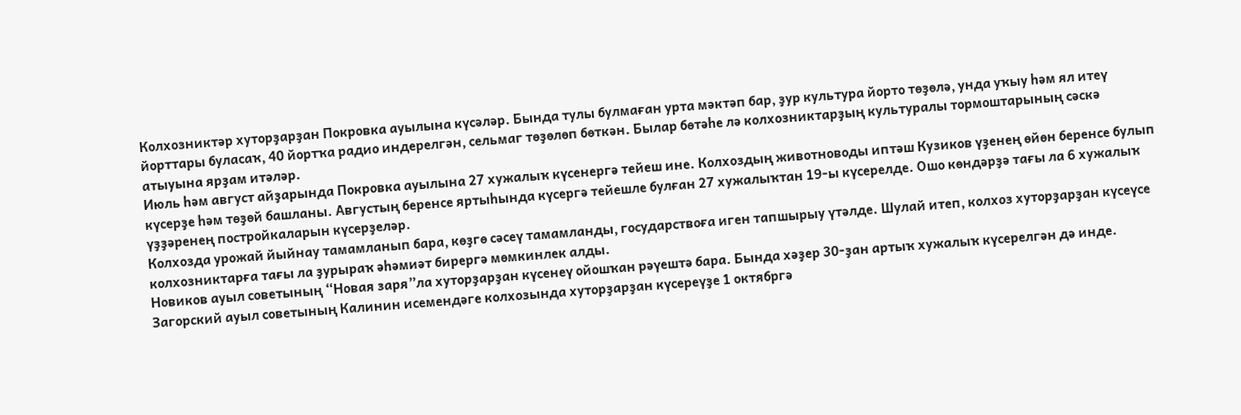Колхозниктәр хуторҙарҙан Покровка ауылына күсәләр. Бында тулы булмаған урта мәктәп бар, ҙур культура йорто төҙөлә, унда уҡыу һәм ял итеү йорттары буласаҡ, 40 йортҡа радио индерелгән, сельмаг төҙөлөп бөткән. Былар бөтәһе лә колхозниктарҙың культуралы тормоштарының сәскә атыуына ярҙам итәләр.
Июль һәм август айҙарында Покровка ауылына 27 хужалыҡ күсенергә тейеш ине. Колхоздың животноводы иптәш Кузиков үҙенең өйөн беренсе булып күсерҙе һәм төҙөй башланы. Августың беренсе яртыһында күсергә тейешле булған 27 хужалыҡтан 19-ы күсерелде. Ошо көндәрҙә тағы ла 6 хужалыҡ үҙҙәренең постройкаларын күсерҙеләр.
Колхозда урожай йыйнау тамамланып бара, көҙгө сәсеү тамамланды, государствоға иген тапшырыу үтәлде. Шулай итеп, колхоз хуторҙарҙан күсеүсе колхозниктарға тағы ла ҙурыраҡ әһәмиәт бирергә мөмкинлек алды.
Новиков ауыл советының “Новая заря”ла хуторҙарҙан күсенеү ойошҡан рәүештә бара. Бында хәҙер 30-ҙан артыҡ хужалыҡ күсерелгән дә инде. Загорский ауыл советының Калинин исемендәге колхозында хуторҙарҙан күсереүҙе 1 октябргә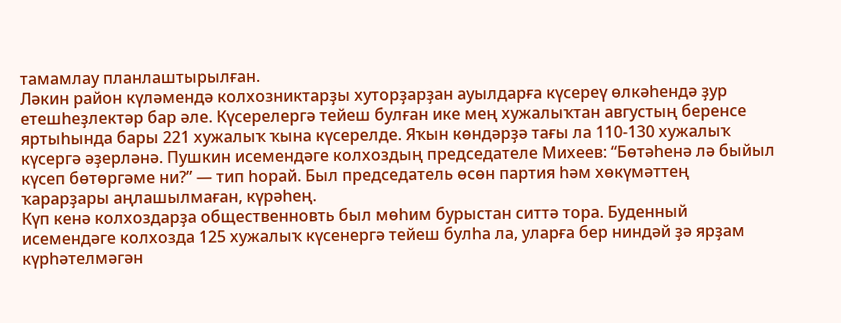тамамлау планлаштырылған.
Ләкин район күләмендә колхозниктарҙы хуторҙарҙан ауылдарға күсереү өлкәһендә ҙур етешһеҙлектәр бар әле. Күсерелергә тейеш булған ике мең хужалыҡтан августың беренсе яртыһында бары 221 хужалыҡ ҡына күсерелде. Яҡын көндәрҙә тағы ла 110-130 хужалыҡ күсергә әҙерләнә. Пушкин исемендәге колхоздың председателе Михеев: “Бөтәһенә лә быйыл күсеп бөтөргәме ни?” — тип һорай. Был председатель өсөн партия һәм хөкүмәттең ҡарарҙары аңлашылмаған, күрәһең.
Күп кенә колхоздарҙа общественновть был мөһим бурыстан ситтә тора. Буденный исемендәге колхозда 125 хужалыҡ күсенергә тейеш булһа ла, уларға бер ниндәй ҙә ярҙам күрһәтелмәгән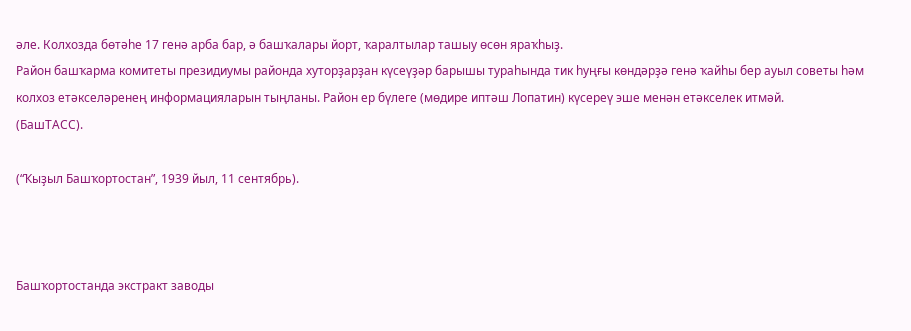әле. Колхозда бөтәһе 17 генә арба бар, ә башҡалары йорт, ҡаралтылар ташыу өсөн яраҡһыҙ.
Район башҡарма комитеты президиумы районда хуторҙарҙан күсеүҙәр барышы тураһында тик һуңғы көндәрҙә генә ҡайһы бер ауыл советы һәм колхоз етәкселәренең информацияларын тыңланы. Район ер бүлеге (мөдире иптәш Лопатин) күсереү эше менән етәкселек итмәй.
(БашТАСС).

(“Ҡыҙыл Башҡортостан”, 1939 йыл, 11 сентябрь).



Башҡортостанда экстракт заводы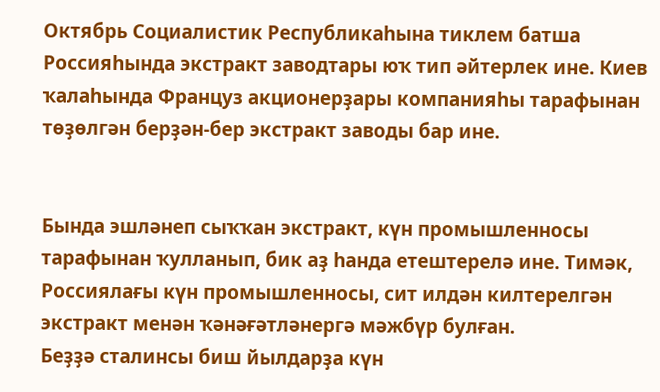Октябрь Социалистик Республикаһына тиклем батша Россияһында экстракт заводтары юҡ тип әйтерлек ине. Киев ҡалаһында Француз акционерҙары компанияһы тарафынан төҙөлгән берҙән-бер экстракт заводы бар ине.


Бында эшләнеп сыҡҡан экстракт, күн промышленносы тарафынан ҡулланып, бик аҙ һанда етештерелә ине. Тимәк, Россиялағы күн промышленносы, сит илдән килтерелгән экстракт менән ҡәнәғәтләнергә мәжбүр булған.
Беҙҙә сталинсы биш йылдарҙа күн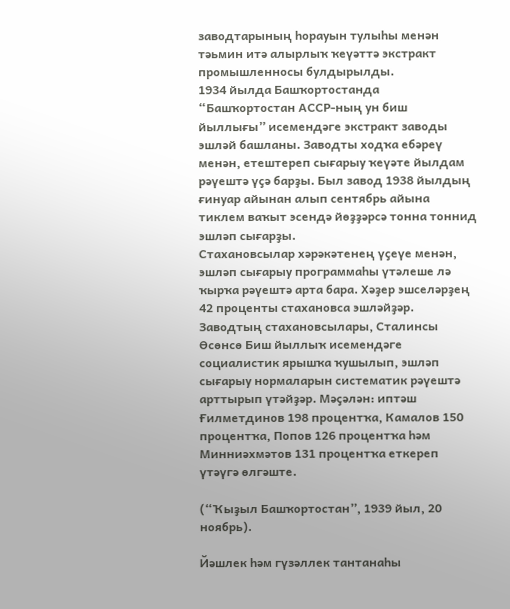заводтарының һорауын тулыһы менән тәьмин итә алырлыҡ ҡеүәттә экстракт промышленносы булдырылды.
1934 йылда Башҡортостанда “Башҡортостан АССР-ның ун биш йыллығы” исемендәге экстракт заводы эшләй башланы. Заводты ходҡа ебәреү менән, етештереп сығарыу ҡеүәте йылдам рәүештә үҫә барҙы. Был завод 1938 йылдың ғинуар айынан алып сентябрь айына тиклем ваҡыт эсендә йөҙҙәрсә тонна тоннид эшләп сығарҙы.
Стахановсылар хәрәкәтенең үҫеүе менән, эшләп сығарыу программаһы үтәлеше лә ҡырҡа рәүештә арта бара. Хәҙер эшселәрҙең 42 проценты стахановса эшләйҙәр.
Заводтың стахановсылары, Сталинсы Өсөнсө Биш йыллыҡ исемендәге социалистик ярышҡа ҡушылып, эшләп сығарыу нормаларын систематик рәүештә арттырып үтәйҙәр. Мәҫәлән: иптәш Ғилметдинов 198 процентҡа, Камалов 150 процентҡа, Попов 126 процентҡа һәм Минниәхмәтов 131 процентҡа еткереп үтәүгә өлгәште.

(“Ҡыҙыл Башҡортостан”, 1939 йыл, 20 ноябрь).

Йәшлек һәм гүзәллек тантанаһы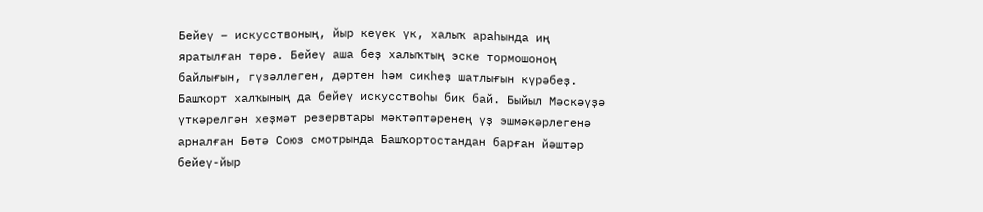Бейеү – искусствоның, йыр кеүек үк, халыҡ араһында иң яратылған төрө. Бейеү аша беҙ халыҡтың эске тормошоноң байлығын, гүзәллеген, дәртен һәм сикһеҙ шатлығын күрәбеҙ. Башҡорт халҡының да бейеү искусствоһы бик бай. Быйыл Мәскәүҙә үткәрелгән хеҙмәт резервтары мәктәптәренең үҙ эшмәкәрлегенә арналған Бөтә Союз смотрында Башҡортостандан барған йәштәр бейеү-йыр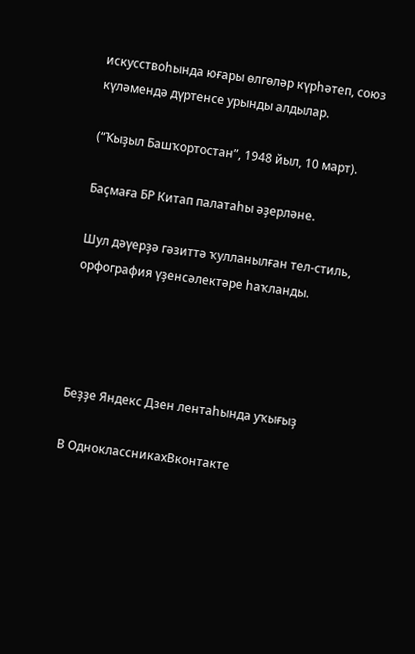искусствоһында юғары өлгөләр күрһәтеп, союз күләмендә дүртенсе урынды алдылар.

(“Ҡыҙыл Башҡортостан”, 1948 йыл, 10 март).

Баҫмаға БР Китап палатаһы әҙерләне.

Шул дәүерҙә гәзиттә ҡулланылған тел-стиль, орфография үҙенсәлектәре һаҡланды.




Беҙҙе Яндекс Дзен лентаһында уҡығыҙ

В ОдноклассникахВконтакте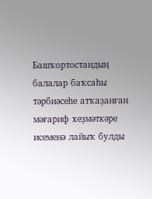Башҡортостандың балалар баҡсаһы тәрбиәсеһе атҡаҙанған мәғариф хеҙмәткәре исеменә лайыҡ булды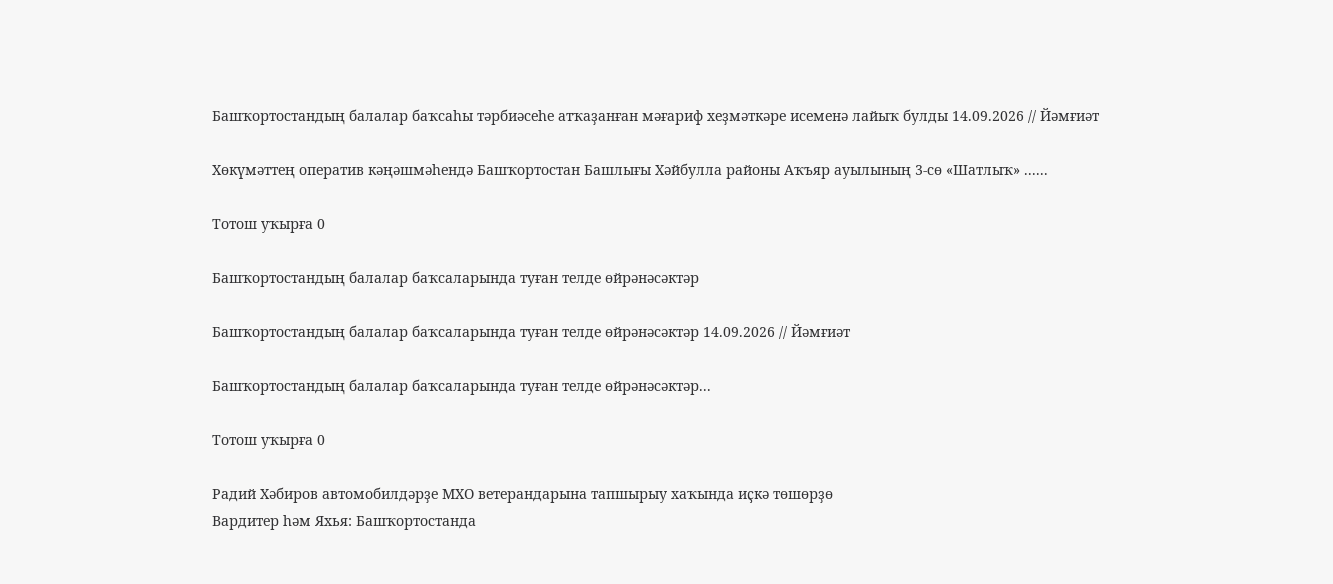Башҡортостандың балалар баҡсаһы тәрбиәсеһе атҡаҙанған мәғариф хеҙмәткәре исеменә лайыҡ булды 14.09.2026 // Йәмғиәт

Хөкүмәттең оператив кәңәшмәһендә Башҡортостан Башлығы Хәйбулла районы Аҡъяр ауылының 3-сө «Шатлыҡ» ......

Тотош уҡырға 0

Башҡортостандың балалар баҡсаларында туған телде өйрәнәсәктәр

Башҡортостандың балалар баҡсаларында туған телде өйрәнәсәктәр 14.09.2026 // Йәмғиәт

Башҡортостандың балалар баҡсаларында туған телде өйрәнәсәктәр...

Тотош уҡырға 0

Радий Хәбиров автомобилдәрҙе МХО ветерандарына тапшырыу хаҡында иҫкә төшөрҙө
Вардитер һәм Яхья: Башҡортостанда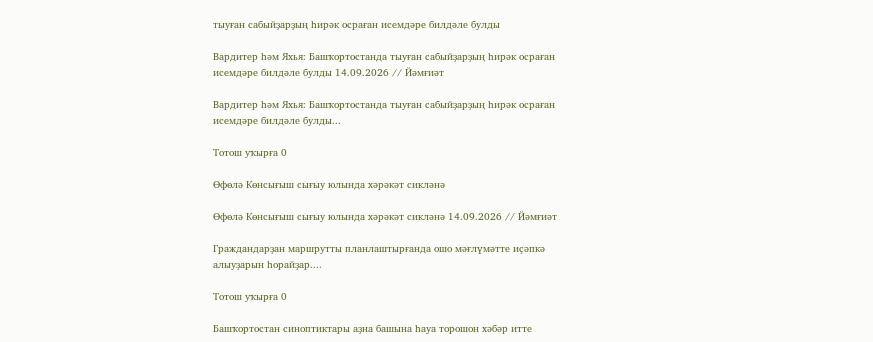тыуған сабыйҙарҙың һирәк осраған исемдәре билдәле булды

Вардитер һәм Яхья: Башҡортостанда тыуған сабыйҙарҙың һирәк осраған исемдәре билдәле булды 14.09.2026 // Йәмғиәт

Вардитер һәм Яхья: Башҡортостанда тыуған сабыйҙарҙың һирәк осраған исемдәре билдәле булды...

Тотош уҡырға 0

Өфөлә Көнсығыш сығыу юлында хәрәкәт сикләнә

Өфөлә Көнсығыш сығыу юлында хәрәкәт сикләнә 14.09.2026 // Йәмғиәт

Граждандарҙан маршрутты планлаштырғанда ошо мәғлүмәтте иҫәпкә алыуҙарын һорайҙар....

Тотош уҡырға 0

Башҡортостан синоптиктары аҙна башына һауа торошон хәбәр итте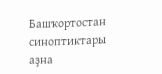Башҡортостан синоптиктары аҙна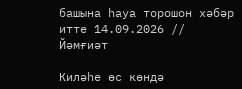башына һауа торошон хәбәр итте 14.09.2026 // Йәмғиәт

Киләһе өс көндә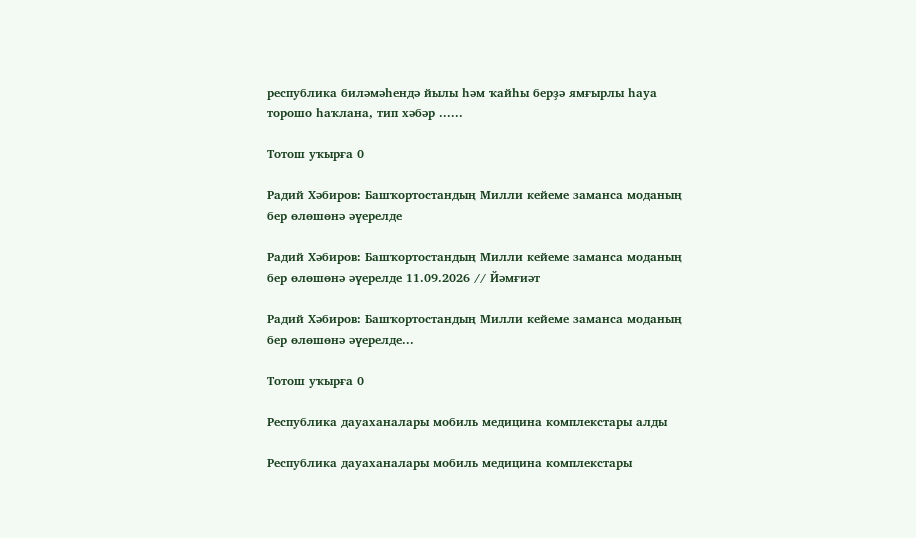республика биләмәһендә йылы һәм ҡайһы берҙә ямғырлы һауа торошо һаҡлана, тип хәбәр ......

Тотош уҡырға 0

Радий Хәбиров: Башҡортостандың Милли кейеме заманса моданың бер өлөшөнә әүерелде

Радий Хәбиров: Башҡортостандың Милли кейеме заманса моданың бер өлөшөнә әүерелде 11.09.2026 // Йәмғиәт

Радий Хәбиров: Башҡортостандың Милли кейеме заманса моданың бер өлөшөнә әүерелде...

Тотош уҡырға 0

Республика дауаханалары мобиль медицина комплекстары алды

Республика дауаханалары мобиль медицина комплекстары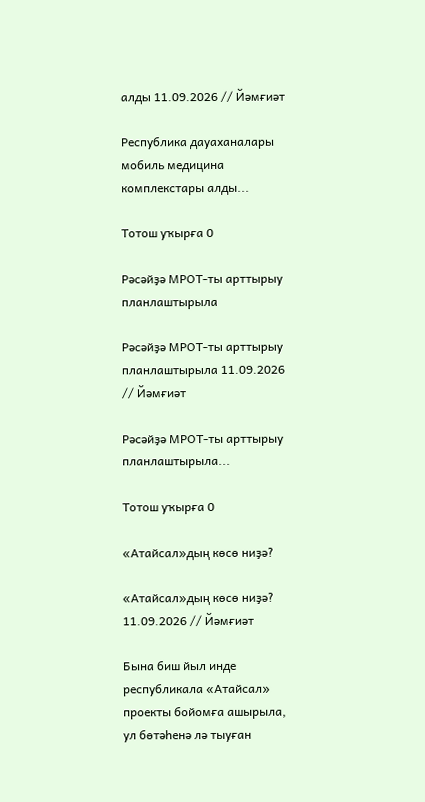алды 11.09.2026 // Йәмғиәт

Республика дауаханалары мобиль медицина комплекстары алды...

Тотош уҡырға 0

Рәсәйҙә МРОТ-ты арттырыу планлаштырыла

Рәсәйҙә МРОТ-ты арттырыу планлаштырыла 11.09.2026 // Йәмғиәт

Рәсәйҙә МРОТ-ты арттырыу планлаштырыла...

Тотош уҡырға 0

«Атайсал»дың көсө ниҙә?

«Атайсал»дың көсө ниҙә? 11.09.2026 // Йәмғиәт

Бына биш йыл инде республикала «Атайсал» проекты бойомға ашырыла, ул бөтәһенә лә тыуған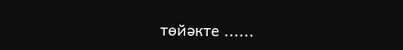төйәкте ......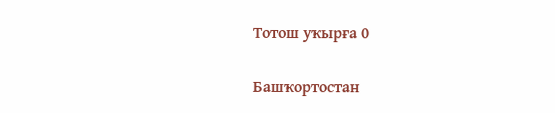Тотош уҡырға 0

Башҡортостан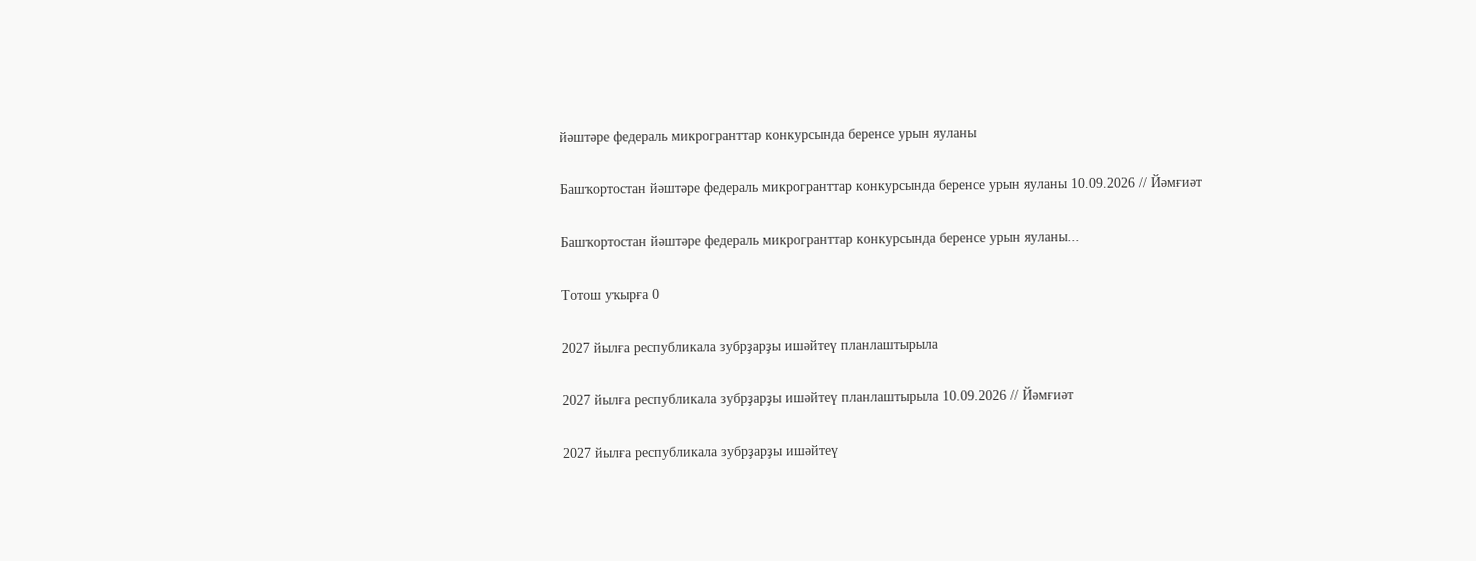йәштәре федераль микрогранттар конкурсында беренсе урын яуланы

Башҡортостан йәштәре федераль микрогранттар конкурсында беренсе урын яуланы 10.09.2026 // Йәмғиәт

Башҡортостан йәштәре федераль микрогранттар конкурсында беренсе урын яуланы...

Тотош уҡырға 0

2027 йылға республикала зубрҙарҙы ишәйтеү планлаштырыла

2027 йылға республикала зубрҙарҙы ишәйтеү планлаштырыла 10.09.2026 // Йәмғиәт

2027 йылға республикала зубрҙарҙы ишәйтеү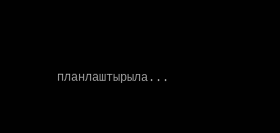планлаштырыла...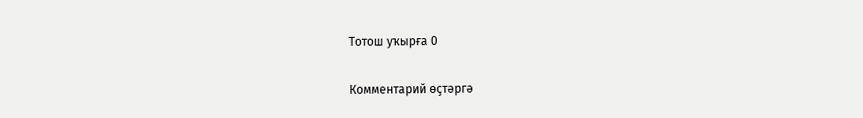Тотош уҡырға 0


Комментарий өҫтәргә